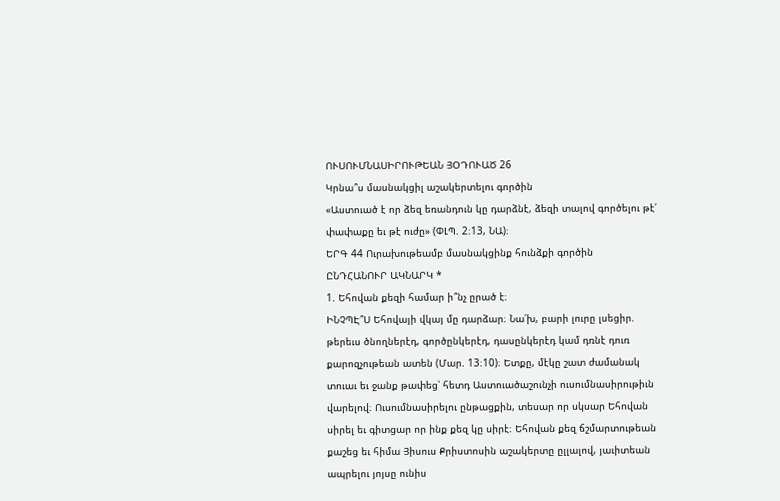ՈՒՍՈՒՄՆԱՍԻՐՈՒԹԵԱՆ ՅՕԴՈՒԱԾ 26
Կրնա՞ս մասնակցիլ աշակերտելու գործին
«Աստուած է որ ձեզ եռանդուն կը դարձնէ, ձեզի տալով գործելու թէ՛ փափաքը եւ թէ ուժը» (ՓԼՊ. 2։13, ՆԱ)։
ԵՐԳ 44 Ուրախութեամբ մասնակցինք հունձքի գործին
ԸՆԴՀԱՆՈՒՐ ԱԿՆԱՐԿ *
1. Եհովան քեզի համար ի՞նչ ըրած է։
ԻՆՉՊԷ՞Ս Եհովայի վկայ մը դարձար։ Նա՛խ, բարի լուրը լսեցիր. թերեւս ծնողներէդ, գործընկերէդ, դասընկերէդ կամ դռնէ դուռ քարոզչութեան ատեն (Մար. 13։10)։ Ետքը, մէկը շատ ժամանակ տուաւ եւ ջանք թափեց՝ հետդ Աստուածաշունչի ուսումնասիրութիւն վարելով։ Ուսումնասիրելու ընթացքին, տեսար որ սկսար Եհովան սիրել եւ գիտցար որ ինք քեզ կը սիրէ։ Եհովան քեզ ճշմարտութեան քաշեց եւ հիմա Յիսուս Քրիստոսին աշակերտը ըլլալով, յաւիտեան ապրելու յոյսը ունիս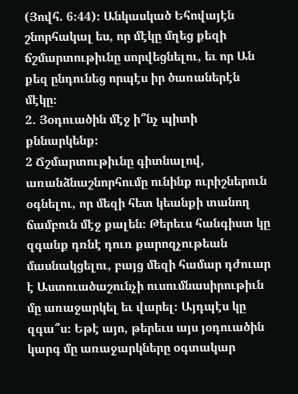(Յովհ. 6։44)։ Անկասկած Եհովայէն շնորհակալ ես, որ մէկը մղեց քեզի ճշմարտութիւնը սորվեցնելու, եւ որ Ան քեզ ընդունեց որպէս իր ծառաներէն մէկը։
2. Յօդուածին մէջ ի՞նչ պիտի քննարկենք։
2 Ճշմարտութիւնը գիտնալով, առանձնաշնորհումը ունինք ուրիշներուն օգնելու, որ մեզի հետ կեանքի տանող ճամբուն մէջ քալեն։ Թերեւս հանգիստ կը զգանք դռնէ դուռ քարոզչութեան մասնակցելու, բայց մեզի համար դժուար է Աստուածաշունչի ուսումնասիրութիւն մը առաջարկել եւ վարել։ Այդպէս կը զգա՞ս։ Եթէ այո, թերեւս այս յօդուածին կարգ մը առաջարկները օգտակար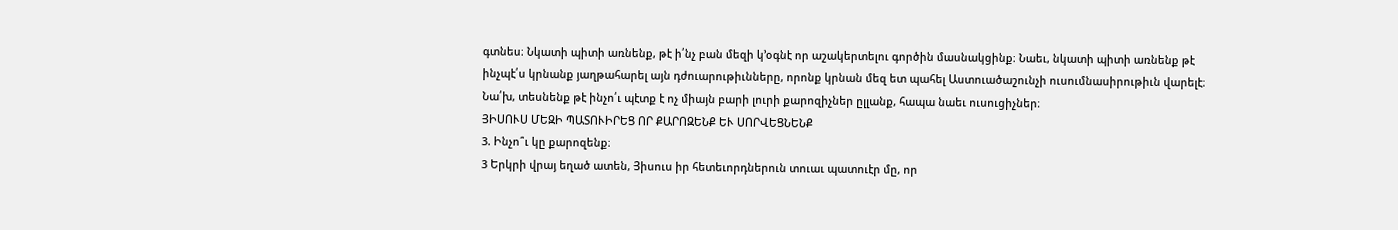գտնես։ Նկատի պիտի առնենք, թէ ի՛նչ բան մեզի կ’օգնէ որ աշակերտելու գործին մասնակցինք։ Նաեւ, նկատի պիտի առնենք թէ ինչպէ՛ս կրնանք յաղթահարել այն դժուարութիւնները, որոնք կրնան մեզ ետ պահել Աստուածաշունչի ուսումնասիրութիւն վարելէ։ Նա՛խ, տեսնենք թէ ինչո՛ւ պէտք է ոչ միայն բարի լուրի քարոզիչներ ըլլանք, հապա նաեւ ուսուցիչներ։
ՅԻՍՈՒՍ ՄԵԶԻ ՊԱՏՈՒԻՐԵՑ ՈՐ ՔԱՐՈԶԵՆՔ ԵՒ ՍՈՐՎԵՑՆԵՆՔ
3. Ինչո՞ւ կը քարոզենք։
3 Երկրի վրայ եղած ատեն, Յիսուս իր հետեւորդներուն տուաւ պատուէր մը, որ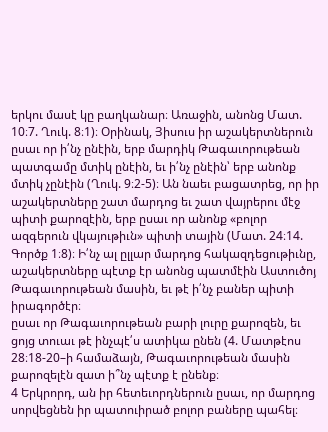երկու մասէ կը բաղկանար։ Առաջին, անոնց Մատ. 10։7. Ղուկ. 8։1)։ Օրինակ, Յիսուս իր աշակերտներուն ըսաւ որ ի՛նչ ընէին, երբ մարդիկ Թագաւորութեան պատգամը մտիկ ընէին, եւ ի՛նչ ընէին՝ երբ անոնք մտիկ չընէին (Ղուկ. 9։2-5)։ Ան նաեւ բացատրեց, որ իր աշակերտները շատ մարդոց եւ շատ վայրերու մէջ պիտի քարոզէին, երբ ըսաւ որ անոնք «բոլոր ազգերուն վկայութիւն» պիտի տային (Մատ. 24։14. Գործք 1։8)։ Ի՛նչ ալ ըլլար մարդոց հակազդեցութիւնը, աշակերտները պէտք էր անոնց պատմէին Աստուծոյ Թագաւորութեան մասին, եւ թէ ի՛նչ բաներ պիտի իրագործէր։
ըսաւ որ Թագաւորութեան բարի լուրը քարոզեն, եւ ցոյց տուաւ թէ ինչպէ՛ս ատիկա ընեն (4. Մատթէոս 28։18-20–ի համաձայն, Թագաւորութեան մասին քարոզելէն զատ ի՞նչ պէտք է ընենք։
4 Երկրորդ, ան իր հետեւորդներուն ըսաւ, որ մարդոց սորվեցնեն իր պատուիրած բոլոր բաները պահել։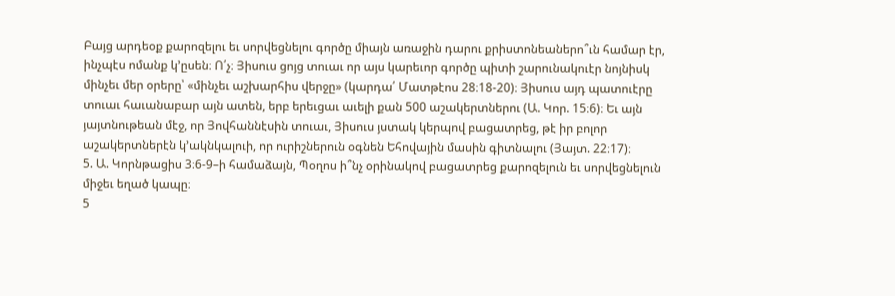Բայց արդեօք քարոզելու եւ սորվեցնելու գործը միայն առաջին դարու քրիստոնեաներո՞ւն համար էր, ինչպէս ոմանք կ’ըսեն։ Ո՛չ։ Յիսուս ցոյց տուաւ որ այս կարեւոր գործը պիտի շարունակուէր նոյնիսկ մինչեւ մեր օրերը՝ «մինչեւ աշխարհիս վերջը» (կարդա՛ Մատթէոս 28։18-20)։ Յիսուս այդ պատուէրը տուաւ հաւանաբար այն ատեն, երբ երեւցաւ աւելի քան 500 աշակերտներու (Ա. Կոր. 15։6)։ Եւ այն յայտնութեան մէջ, որ Յովհաննէսին տուաւ, Յիսուս յստակ կերպով բացատրեց, թէ իր բոլոր աշակերտներէն կ’ակնկալուի, որ ուրիշներուն օգնեն Եհովային մասին գիտնալու (Յայտ. 22։17)։
5. Ա. Կորնթացիս 3։6-9–ի համաձայն, Պօղոս ի՞նչ օրինակով բացատրեց քարոզելուն եւ սորվեցնելուն միջեւ եղած կապը։
5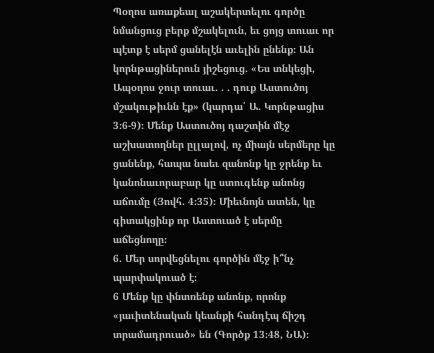Պօղոս առաքեալ աշակերտելու գործը նմանցուց բերք մշակելուն, եւ ցոյց տուաւ որ պէտք է սերմ ցանելէն աւելին ընենք։ Ան կորնթացիներուն յիշեցուց. «Ես տնկեցի, Ապօղոս ջուր տուաւ. . . դուք Աստուծոյ մշակութիւնն էք» (կարդա՛ Ա. Կորնթացիս 3։6-9)։ Մենք Աստուծոյ դաշտին մէջ աշխատողներ ըլլալով, ոչ միայն սերմերը կը ցանենք, հապա նաեւ զանոնք կը ջրենք եւ կանոնաւորաբար կը ստուգենք անոնց աճումը (Յովհ. 4։35)։ Միեւնոյն ատեն, կը գիտակցինք որ Աստուած է սերմը աճեցնողը։
6. Մեր սորվեցնելու գործին մէջ ի՞նչ պարփակուած է։
6 Մենք կը փնտռենք անոնք, որոնք «յաւիտենական կեանքի հանդէպ ճիշդ տրամադրուած» են (Գործք 13։48, ՆԱ)։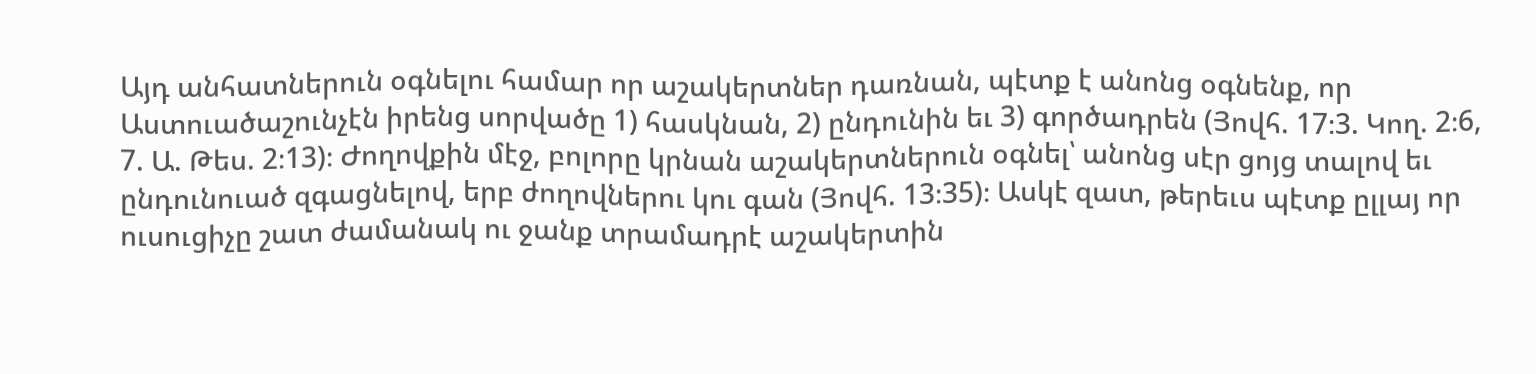Այդ անհատներուն օգնելու համար որ աշակերտներ դառնան, պէտք է անոնց օգնենք, որ Աստուածաշունչէն իրենց սորվածը 1) հասկնան, 2) ընդունին եւ 3) գործադրեն (Յովհ. 17։3. Կող. 2։6, 7. Ա. Թես. 2։13)։ Ժողովքին մէջ, բոլորը կրնան աշակերտներուն օգնել՝ անոնց սէր ցոյց տալով եւ ընդունուած զգացնելով, երբ ժողովներու կու գան (Յովհ. 13։35)։ Ասկէ զատ, թերեւս պէտք ըլլայ որ ուսուցիչը շատ ժամանակ ու ջանք տրամադրէ աշակերտին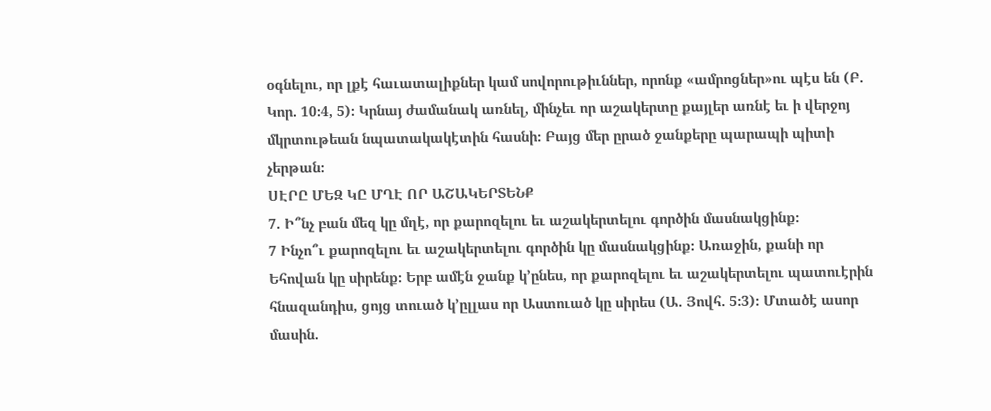օգնելու, որ լքէ հաւատալիքներ կամ սովորութիւններ, որոնք «ամրոցներ»ու պէս են (Բ. Կոր. 10։4, 5)։ Կրնայ ժամանակ առնել, մինչեւ որ աշակերտը քայլեր առնէ եւ ի վերջոյ մկրտութեան նպատակակէտին հասնի։ Բայց մեր ըրած ջանքերը պարապի պիտի չերթան։
ՍԷՐԸ ՄԵԶ ԿԸ ՄՂԷ ՈՐ ԱՇԱԿԵՐՏԵՆՔ
7. Ի՞նչ բան մեզ կը մղէ, որ քարոզելու եւ աշակերտելու գործին մասնակցինք։
7 Ինչո՞ւ քարոզելու եւ աշակերտելու գործին կը մասնակցինք։ Առաջին, քանի որ Եհովան կը սիրենք։ Երբ ամէն ջանք կ’ընես, որ քարոզելու եւ աշակերտելու պատուէրին հնազանդիս, ցոյց տուած կ’ըլլաս որ Աստուած կը սիրես (Ա. Յովհ. 5։3)։ Մտածէ ասոր մասին.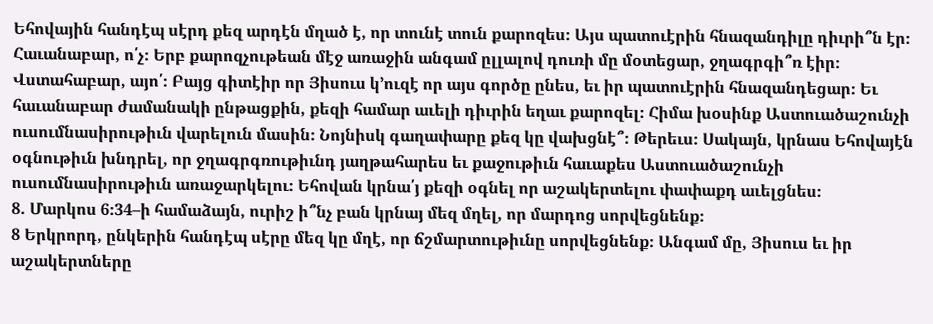Եհովային հանդէպ սէրդ քեզ արդէն մղած է, որ տունէ տուն քարոզես։ Այս պատուէրին հնազանդիլը դիւրի՞ն էր։ Հաւանաբար, ո՛չ։ Երբ քարոզչութեան մէջ առաջին անգամ ըլլալով դուռի մը մօտեցար, ջղագրգի՞ռ էիր։ Վստահաբար, այո՛։ Բայց գիտէիր որ Յիսուս կ’ուզէ որ այս գործը ընես, եւ իր պատուէրին հնազանդեցար։ Եւ հաւանաբար ժամանակի ընթացքին, քեզի համար աւելի դիւրին եղաւ քարոզել։ Հիմա խօսինք Աստուածաշունչի ուսումնասիրութիւն վարելուն մասին։ Նոյնիսկ գաղափարը քեզ կը վախցնէ՞։ Թերեւս։ Սակայն, կրնաս Եհովայէն օգնութիւն խնդրել, որ ջղագրգռութիւնդ յաղթահարես եւ քաջութիւն հաւաքես Աստուածաշունչի ուսումնասիրութիւն առաջարկելու։ Եհովան կրնա՛յ քեզի օգնել որ աշակերտելու փափաքդ աւելցնես։
8. Մարկոս 6։34–ի համաձայն, ուրիշ ի՞նչ բան կրնայ մեզ մղել, որ մարդոց սորվեցնենք։
8 Երկրորդ, ընկերին հանդէպ սէրը մեզ կը մղէ, որ ճշմարտութիւնը սորվեցնենք։ Անգամ մը, Յիսուս եւ իր աշակերտները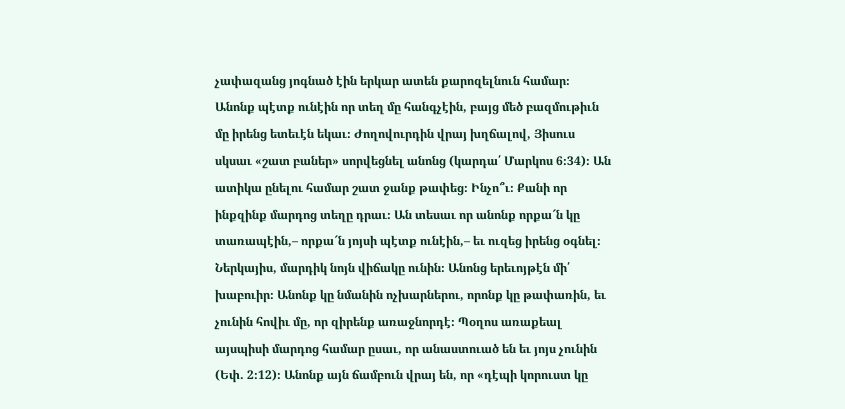չափազանց յոգնած էին երկար ատեն քարոզելնուն համար։ Անոնք պէտք ունէին որ տեղ մը հանգչէին, բայց մեծ բազմութիւն մը իրենց ետեւէն եկաւ։ Ժողովուրդին վրայ խղճալով, Յիսուս սկսաւ «շատ բաներ» սորվեցնել անոնց (կարդա՛ Մարկոս 6։34)։ Ան ատիկա ընելու համար շատ ջանք թափեց։ Ինչո՞ւ։ Քանի որ ինքզինք մարդոց տեղը դրաւ։ Ան տեսաւ որ անոնք որքա՜ն կը տառապէին,– որքա՜ն յոյսի պէտք ունէին,– եւ ուզեց իրենց օգնել։ Ներկայիս, մարդիկ նոյն վիճակը ունին։ Անոնց երեւոյթէն մի՛ խաբուիր։ Անոնք կը նմանին ոչխարներու, որոնք կը թափառին, եւ չունին հովիւ մը, որ զիրենք առաջնորդէ։ Պօղոս առաքեալ այսպիսի մարդոց համար ըսաւ, որ անաստուած են եւ յոյս չունին (Եփ. 2։12)։ Անոնք այն ճամբուն վրայ են, որ «դէպի կորուստ կը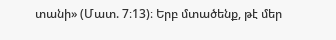տանի» (Մատ. 7։13)։ Երբ մտածենք, թէ մեր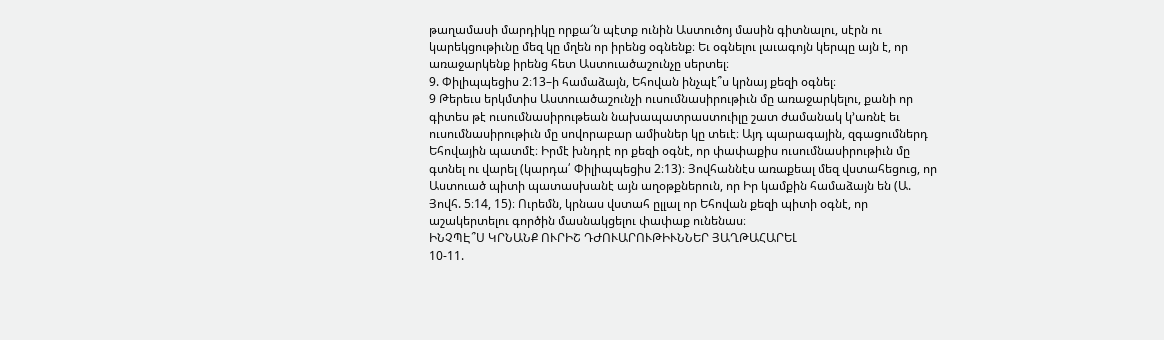թաղամասի մարդիկը որքա՜ն պէտք ունին Աստուծոյ մասին գիտնալու, սէրն ու կարեկցութիւնը մեզ կը մղեն որ իրենց օգնենք։ Եւ օգնելու լաւագոյն կերպը այն է, որ առաջարկենք իրենց հետ Աստուածաշունչը սերտել։
9. Փիլիպպեցիս 2։13–ի համաձայն, Եհովան ինչպէ՞ս կրնայ քեզի օգնել։
9 Թերեւս երկմտիս Աստուածաշունչի ուսումնասիրութիւն մը առաջարկելու, քանի որ գիտես թէ ուսումնասիրութեան նախապատրաստուիլը շատ ժամանակ կ’առնէ եւ ուսումնասիրութիւն մը սովորաբար ամիսներ կը տեւէ։ Այդ պարագային, զգացումներդ Եհովային պատմէ։ Իրմէ խնդրէ որ քեզի օգնէ, որ փափաքիս ուսումնասիրութիւն մը գտնել ու վարել (կարդա՛ Փիլիպպեցիս 2։13)։ Յովհաննէս առաքեալ մեզ վստահեցուց, որ Աստուած պիտի պատասխանէ այն աղօթքներուն, որ Իր կամքին համաձայն են (Ա. Յովհ. 5։14, 15)։ Ուրեմն, կրնաս վստահ ըլլալ որ Եհովան քեզի պիտի օգնէ, որ աշակերտելու գործին մասնակցելու փափաք ունենաս։
ԻՆՉՊԷ՞Ս ԿՐՆԱՆՔ ՈՒՐԻՇ ԴԺՈՒԱՐՈՒԹԻՒՆՆԵՐ ՅԱՂԹԱՀԱՐԵԼ
10-11.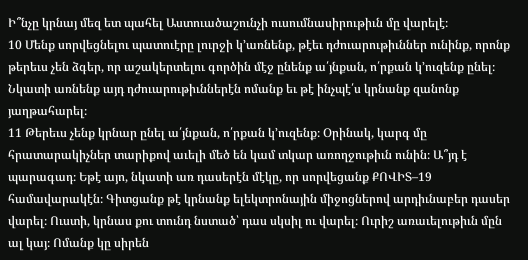Ի՞նչը կրնայ մեզ ետ պահել Աստուածաշունչի ուսումնասիրութիւն մը վարելէ։
10 Մենք սորվեցնելու պատուէրը լուրջի կ’առնենք, թէեւ դժուարութիւններ ունինք, որոնք թերեւս չեն ձգեր, որ աշակերտելու գործին մէջ ընենք ա՛յնքան, ո՛րքան կ’ուզենք ընել։ Նկատի առնենք այդ դժուարութիւններէն ոմանք եւ թէ ինչպէ՛ս կրնանք զանոնք յաղթահարել։
11 Թերեւս չենք կրնար ընել ա՛յնքան, ո՛րքան կ’ուզենք։ Օրինակ, կարգ մը հրատարակիչներ տարիքով աւելի մեծ են կամ տկար առողջութիւն ունին։ Ա՞յդ է պարագադ։ Եթէ այո, նկատի առ դասերէն մէկը, որ սորվեցանք ՔՈՎԻՏ–19 համավարակէն։ Գիտցանք թէ կրնանք ելեկտրոնային միջոցներով արդիւնաբեր դասեր վարել։ Ուստի, կրնաս քու տունդ նստած՝ դաս սկսիլ ու վարել։ Ուրիշ առաւելութիւն մըն ալ կայ։ Ոմանք կը սիրեն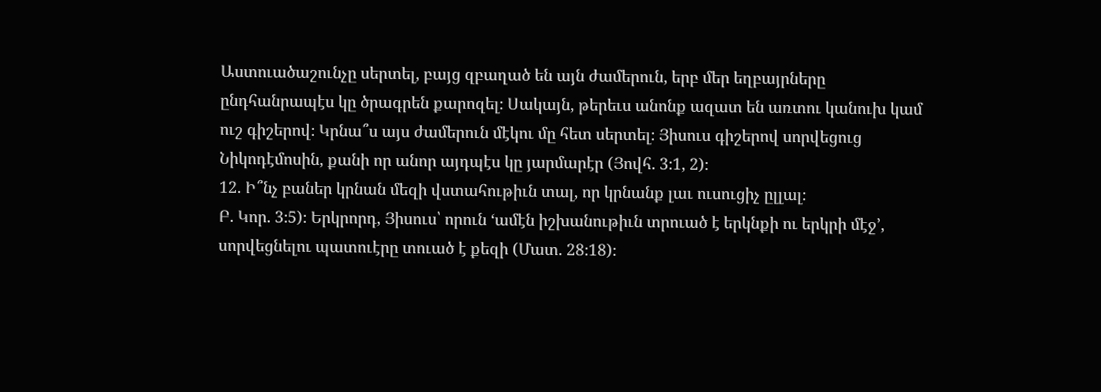Աստուածաշունչը սերտել, բայց զբաղած են այն ժամերուն, երբ մեր եղբայրները ընդհանրապէս կը ծրագրեն քարոզել։ Սակայն, թերեւս անոնք ազատ են առտու կանուխ կամ ուշ գիշերով։ Կրնա՞ս այս ժամերուն մէկու մը հետ սերտել։ Յիսուս գիշերով սորվեցուց Նիկոդէմոսին, քանի որ անոր այդպէս կը յարմարէր (Յովհ. 3։1, 2)։
12. Ի՞նչ բաներ կրնան մեզի վստահութիւն տալ, որ կրնանք լաւ ուսուցիչ ըլլալ։
Բ. Կոր. 3։5)։ Երկրորդ, Յիսուս՝ որուն ‘ամէն իշխանութիւն տրուած է երկնքի ու երկրի մէջ’, սորվեցնելու պատուէրը տուած է քեզի (Մատ. 28։18)։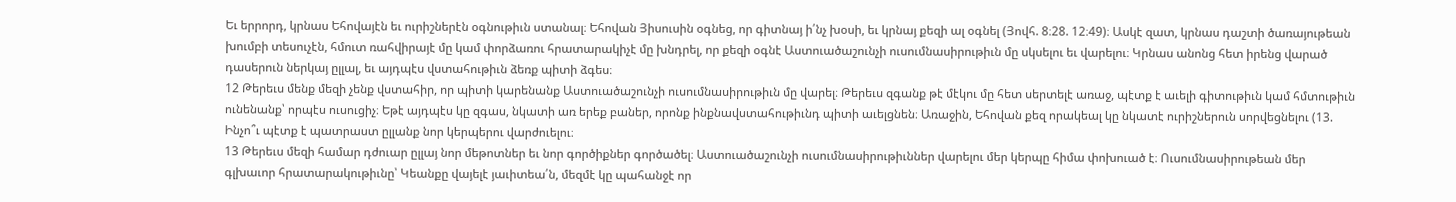Եւ երրորդ, կրնաս Եհովայէն եւ ուրիշներէն օգնութիւն ստանալ։ Եհովան Յիսուսին օգնեց, որ գիտնայ ի՛նչ խօսի, եւ կրնայ քեզի ալ օգնել (Յովհ. 8։28. 12։49)։ Ասկէ զատ, կրնաս դաշտի ծառայութեան խումբի տեսուչէն, հմուտ ռահվիրայէ մը կամ փորձառու հրատարակիչէ մը խնդրել, որ քեզի օգնէ Աստուածաշունչի ուսումնասիրութիւն մը սկսելու եւ վարելու։ Կրնաս անոնց հետ իրենց վարած դասերուն ներկայ ըլլալ, եւ այդպէս վստահութիւն ձեռք պիտի ձգես։
12 Թերեւս մենք մեզի չենք վստահիր, որ պիտի կարենանք Աստուածաշունչի ուսումնասիրութիւն մը վարել։ Թերեւս զգանք թէ մէկու մը հետ սերտելէ առաջ, պէտք է աւելի գիտութիւն կամ հմտութիւն ունենանք՝ որպէս ուսուցիչ։ Եթէ այդպէս կը զգաս, նկատի առ երեք բաներ, որոնք ինքնավստահութիւնդ պիտի աւելցնեն։ Առաջին, Եհովան քեզ որակեալ կը նկատէ ուրիշներուն սորվեցնելու (13. Ինչո՞ւ պէտք է պատրաստ ըլլանք նոր կերպերու վարժուելու։
13 Թերեւս մեզի համար դժուար ըլլայ նոր մեթոտներ եւ նոր գործիքներ գործածել։ Աստուածաշունչի ուսումնասիրութիւններ վարելու մեր կերպը հիմա փոխուած է։ Ուսումնասիրութեան մեր գլխաւոր հրատարակութիւնը՝ Կեանքը վայելէ յաւիտեա՛ն, մեզմէ կը պահանջէ որ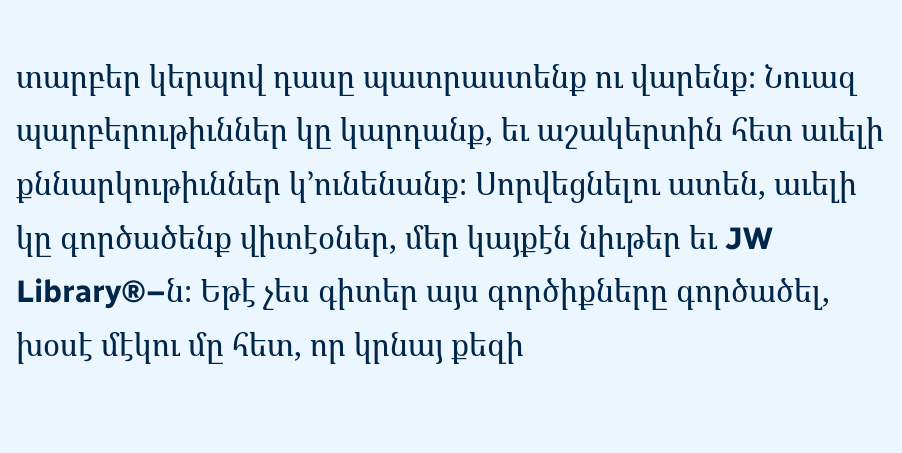տարբեր կերպով դասը պատրաստենք ու վարենք։ Նուազ պարբերութիւններ կը կարդանք, եւ աշակերտին հետ աւելի քննարկութիւններ կ’ունենանք։ Սորվեցնելու ատեն, աւելի կը գործածենք վիտէօներ, մեր կայքէն նիւթեր եւ JW Library®–ն։ Եթէ չես գիտեր այս գործիքները գործածել, խօսէ մէկու մը հետ, որ կրնայ քեզի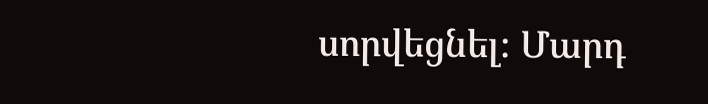սորվեցնել։ Մարդ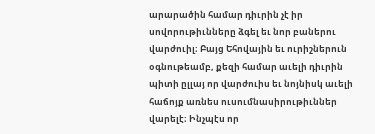արարածին համար դիւրին չէ իր սովորութիւնները ձգել եւ նոր բաներու վարժուիլ։ Բայց Եհովային եւ ուրիշներուն օգնութեամբ, քեզի համար աւելի դիւրին պիտի ըլլայ որ վարժուիս եւ նոյնիսկ աւելի հաճոյք առնես ուսումնասիրութիւններ վարելէ։ Ինչպէս որ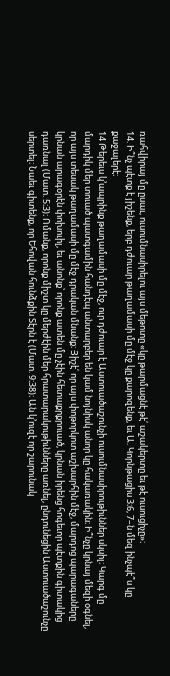ռահվիրայ մը ըսաւ, ուսումնասիրելու այս մեթոտը «կը թարմացնէ թէ՛ աշակերտը եւ թէ ուսուցիչը»։
14. Ի՞նչ պէտք է յիշենք, երբ դժուար թաղամասի մը մէջ կը քարոզենք, եւ Ա. Կորնթացիս 3։6, 7–ն մեզ ինչպէ՞ս կը քաջալերէ։
14 Թերեւս կ’ապրինք թաղամասի մը մէջ, ուր դժուար է Աստուածաշունչի ուսումնասիրութիւններ սկսիլ։ Կարգ մը մարդիկ մեր տուած պատգամին հանդէպ անտարբեր են կամ նոյնիսկ անոր կը հակառակին։ Ի՞նչը կրնայ մեզի օգնել, որ այս տեսակ թաղամասի մը մէջ դրական մնանք։ Յիշէ՛ որ այս փոթորկոտ աշխարհին մէջ, մարդոց պարագաները կրնան արագօրէն փոխուիլ, եւ անոնք՝ որոնք ատեն մը չէին հետաքրքրուած, կրնան իրենց հոգեւոր պէտքին գիտակից դառնալ (Մատ. 5։3)։ Ոմանք, որոնք միշտ կը մերժէին մեր հրատարակութիւնները առնել, ընդունեցին Աստուածաշունչը սերտել։ Նաեւ գիտենք, որ Եհովան հունձքին Տէրն է (Մատ. 9։38)։ Ան կ’ուզէ որ շարունակ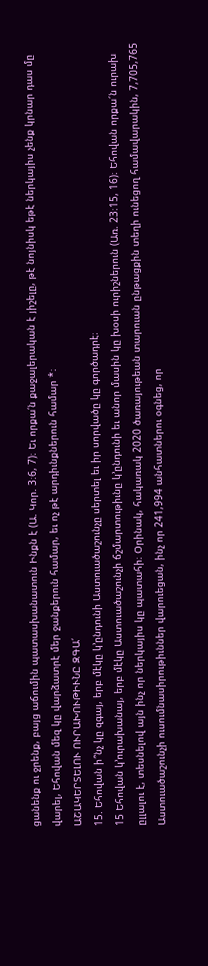ցանենք ու ջրենք, բայց աճումին պատասխանատուն Ինքն է (Ա. Կոր. 3։6, 7)։ Եւ որքա՛ն քաջալերական է յիշելը, թէ նոյնիսկ եթէ ներկայիս չենք կրնար դաս մը վարել, Եհովան մեզ կը վարձատրէ մեր ջանքերուն համար, եւ ոչ թէ արդիւնքներուն համար *։
ԱՇԱԿԵՐՏԵԼՈՒ ՈՒՐԱԽՈՒԹԻՒՆԸ ԶԳԱ՛
15. Եհովան ի՞նչ կը զգայ, երբ մէկը կ’ընդունի Աստուածաշունչը սերտել եւ իր սորվածը կը գործադրէ։
15 Եհովան կ’ուրախանայ, երբ մէկը Աստուածաշունչի ճշմարտութիւնը կ’ընդունի եւ անոր մասին կը խօսի ուրիշներուն (Առ. 23։15, 16)։ Եհովան որքա՜ն ուրախ ըլլալու է, տեսնելով այն ինչ որ ներկայիս կը պատահի։ Օրինակ, հակառակ 2020 ծառայութեան տարուան ընթացքին տեղի ունեցող համավարակին, 7,705,765 Աստուածաշունչի ուսումնասիրութիւններ վարուեցան, ինչ որ 241,994 անհատներու օգնեց, որ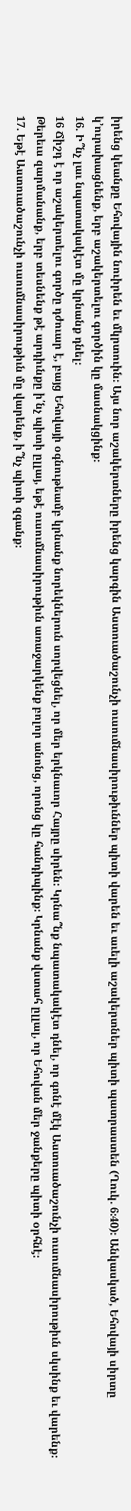իրենց կեանքը Եհովային նուիրեն եւ մկրտուին։ Այս նոր աշակերտները իրենց կարգին Աստուածաշունչի ուսումնասիրութիւններ պիտի վարեն եւ աւելի աշակերտներ պիտի պատրաստեն (Ղուկ. 6։40)։ Անկասկած, Եհովայի սիրտը կ’ուրախացնենք, երբ աշակերտելու գործին կը մասնակցինք։
16. Ի՞նչ լաւ նպատակակէտ մը կրնանք դնել։
16 Ճիշդ է որ աշակերտելու գործը դժուար է, բայց Եհովայի օգնութեամբ կրնանք նորեկներուն սորվեցնել, որ մեր երկնաւոր Հայրը սիրեն։ Կրնա՞նք նպատակակէտ դնել, որ գոնէ մէկ Աստուածաշունչի ուսումնասիրութիւն սկսինք եւ վարենք։ Թերեւս զարմանանք, երբ տեսնենք թէ արդիւնքը ի՛նչ պիտի ըլլայ, եթէ ուսումնասիրութիւն առաջարկենք բոլոր անոնց, որոնց կը հանդիպինք։ Կրնանք վստահ ըլլալ, որ Եհովան մեր ջանքերը պիտի օրհնէ։
17. Եթէ Աստուածաշունչի ուսումնասիրութիւն մը վարենք, ի՞նչ պիտի զգանք։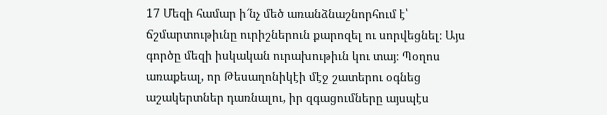17 Մեզի համար ի՜նչ մեծ առանձնաշնորհում է՝ ճշմարտութիւնը ուրիշներուն քարոզել ու սորվեցնել։ Այս գործը մեզի իսկական ուրախութիւն կու տայ։ Պօղոս առաքեալ, որ Թեսաղոնիկէի մէջ շատերու օգնեց աշակերտներ դառնալու, իր զգացումները այսպէս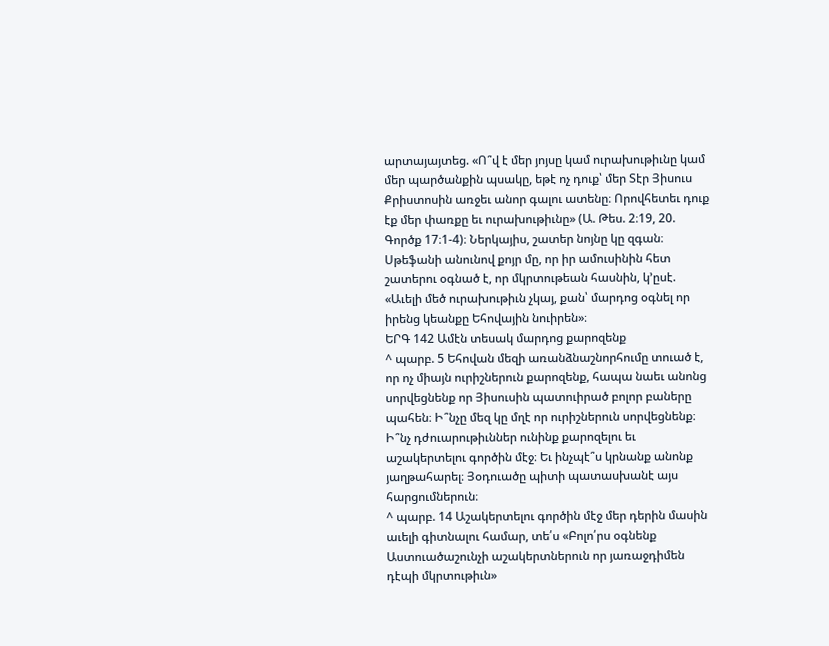արտայայտեց. «Ո՞վ է մեր յոյսը կամ ուրախութիւնը կամ մեր պարծանքին պսակը, եթէ ոչ դուք՝ մեր Տէր Յիսուս Քրիստոսին առջեւ անոր գալու ատենը։ Որովհետեւ դուք էք մեր փառքը եւ ուրախութիւնը» (Ա. Թես. 2։19, 20. Գործք 17։1-4)։ Ներկայիս, շատեր նոյնը կը զգան։ Սթեֆանի անունով քոյր մը, որ իր ամուսինին հետ շատերու օգնած է, որ մկրտութեան հասնին, կ’ըսէ. «Աւելի մեծ ուրախութիւն չկայ, քան՝ մարդոց օգնել որ իրենց կեանքը Եհովային նուիրեն»։
ԵՐԳ 142 Ամէն տեսակ մարդոց քարոզենք
^ պարբ. 5 Եհովան մեզի առանձնաշնորհումը տուած է, որ ոչ միայն ուրիշներուն քարոզենք, հապա նաեւ անոնց սորվեցնենք որ Յիսուսին պատուիրած բոլոր բաները պահեն։ Ի՞նչը մեզ կը մղէ որ ուրիշներուն սորվեցնենք։ Ի՞նչ դժուարութիւններ ունինք քարոզելու եւ աշակերտելու գործին մէջ։ Եւ ինչպէ՞ս կրնանք անոնք յաղթահարել։ Յօդուածը պիտի պատասխանէ այս հարցումներուն։
^ պարբ. 14 Աշակերտելու գործին մէջ մեր դերին մասին աւելի գիտնալու համար, տե՛ս «Բոլո՛րս օգնենք Աստուածաշունչի աշակերտներուն որ յառաջդիմեն դէպի մկրտութիւն»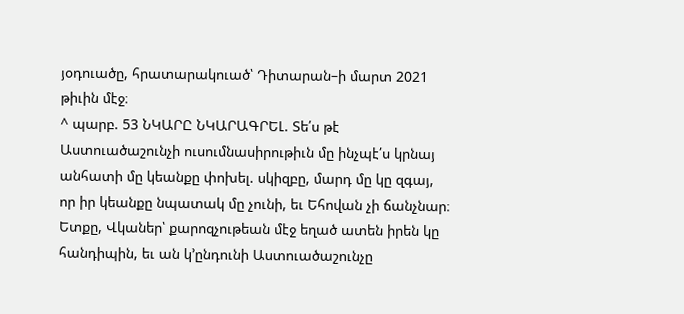յօդուածը, հրատարակուած՝ Դիտարան–ի մարտ 2021 թիւին մէջ։
^ պարբ. 53 ՆԿԱՐԸ ՆԿԱՐԱԳՐԵԼ. Տե՛ս թէ Աստուածաշունչի ուսումնասիրութիւն մը ինչպէ՛ս կրնայ անհատի մը կեանքը փոխել. սկիզբը, մարդ մը կը զգայ, որ իր կեանքը նպատակ մը չունի, եւ Եհովան չի ճանչնար։ Ետքը, Վկաներ՝ քարոզչութեան մէջ եղած ատեն իրեն կը հանդիպին, եւ ան կ’ընդունի Աստուածաշունչը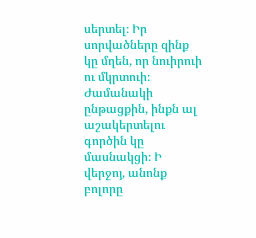սերտել։ Իր սորվածները զինք կը մղեն, որ նուիրուի ու մկրտուի։ Ժամանակի ընթացքին, ինքն ալ աշակերտելու գործին կը մասնակցի։ Ի վերջոյ, անոնք բոլորը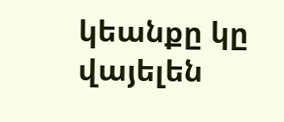կեանքը կը վայելեն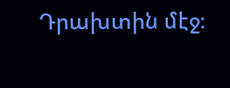Դրախտին մէջ։